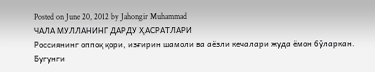Posted on June 20, 2012 by Jahongir Muhammad
ЧАЛА МУЛЛАНИНГ ДАРДУ ҲАСРАТЛАРИ
Россиянинг оппоқ қори, изғирин шамоли ва аёзли кечалари жуда ёмон бўларкан. Бугунги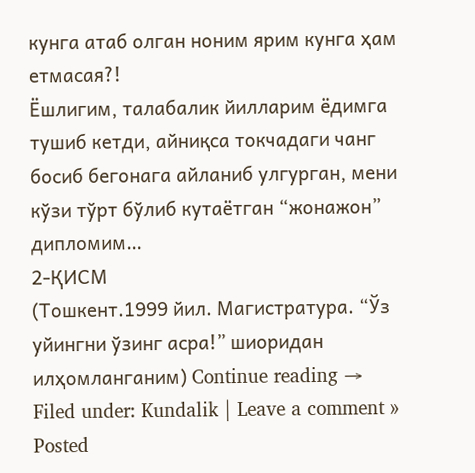кунга атаб олган ноним ярим кунга ҳам етмасая?!
Ёшлигим, талабалик йилларим ёдимга тушиб кетди, айниқса токчадаги чанг босиб бегонага айланиб улгурган, мени кўзи тўрт бўлиб кутаётган “жонажон” дипломим…
2-ҚИСМ
(Тошкент.1999 йил. Магистратура. “Ўз уйингни ўзинг асра!” шиоридан илҳомланганим) Continue reading →
Filed under: Kundalik | Leave a comment »
Posted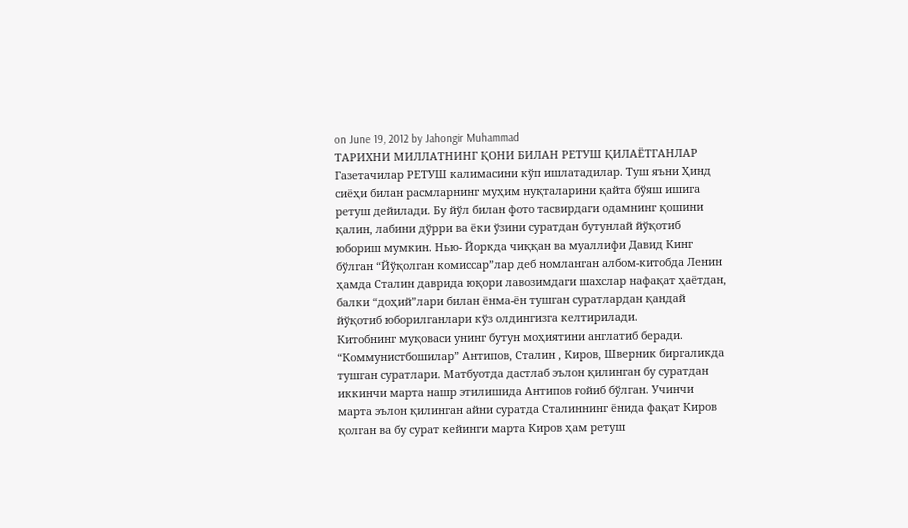on June 19, 2012 by Jahongir Muhammad
ТАРИХНИ МИЛЛАТНИНГ ҚОНИ БИЛАН РЕТУШ ҚИЛАЁТГАНЛАР
Газетачилар РЕТУШ калимасини кўп ишлатадилар. Туш яъни Ҳинд сиёҳи билан расмларнинг муҳим нуқталарини қайта бўяш ишига ретуш дейилади. Бу йўл билан фото тасвирдаги одамнинг қошини қалин, лабини дўрри ва ёки ўзини суратдан бутунлай йўқотиб юбориш мумкин. Нью- Йоркда чиққан ва муаллифи Давид Кинг бўлган “Йўқолган комиссар”лар деб номланган албом-китобда Ленин ҳамда Сталин даврида юқори лавозимдаги шахслар нафақат ҳаётдан, балки “доҳий”лари билан ёнма-ён тушган суратлардан қандай йўқотиб юборилганлари кўз олдингизга келтирилади.
Китобнинг муқоваси унинг бутун моҳиятини англатиб беради. “Коммунистбошилар” Антипов, Сталин , Киров, Шверник биргаликда тушган суратлари. Матбуотда дастлаб эълон қилинган бу суратдан иккинчи марта нашр этилишида Антипов ғойиб бўлган. Учинчи марта эълон қилинган айни суратда Сталиннинг ёнида фақат Киров қолган ва бу сурат кейинги марта Киров ҳам ретуш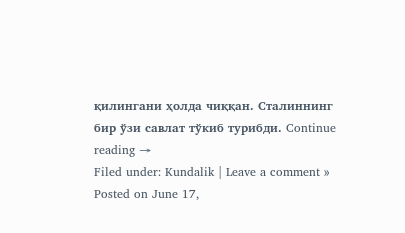қилингани ҳолда чиққан. Сталиннинг бир ўзи савлат тўкиб турибди. Continue reading →
Filed under: Kundalik | Leave a comment »
Posted on June 17,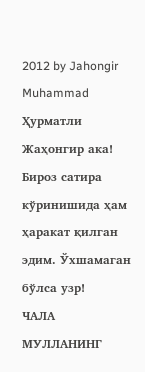2012 by Jahongir Muhammad
Ҳурматли Жаҳонгир ака!
Бироз сатира кўринишида ҳам ҳаракат қилган эдим. Ўхшамаган бўлса узр!
ЧАЛА МУЛЛАНИНГ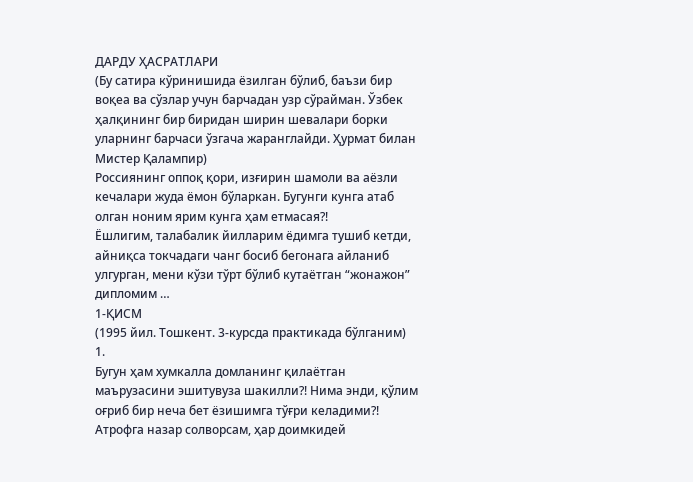ДАРДУ ҲАСРАТЛАРИ
(Бу сатира кўринишида ёзилган бўлиб, баъзи бир воқеа ва сўзлар учун барчадан узр сўрайман. Ўзбек ҳалқининг бир биридан ширин шевалари борки уларнинг барчаси ўзгача жаранглайди. Ҳурмат билан Мистер Қалампир)
Россиянинг оппоқ қори, изғирин шамоли ва аёзли кечалари жуда ёмон бўларкан. Бугунги кунга атаб олган ноним ярим кунга ҳам етмасая?!
Ёшлигим, талабалик йилларим ёдимга тушиб кетди, айниқса токчадаги чанг босиб бегонага айланиб улгурган, мени кўзи тўрт бўлиб кутаётган “жонажон” дипломим …
1-ҚИСМ
(1995 йил. Тошкент. 3-курсда практикада бўлганим)
1.
Бугун ҳам хумкалла домланинг қилаётган маърузасини эшитувуза шакилли?! Нима энди, қўлим оғриб бир неча бет ёзишимга тўғри келадими?!
Атрофга назар солворсам, ҳар доимкидей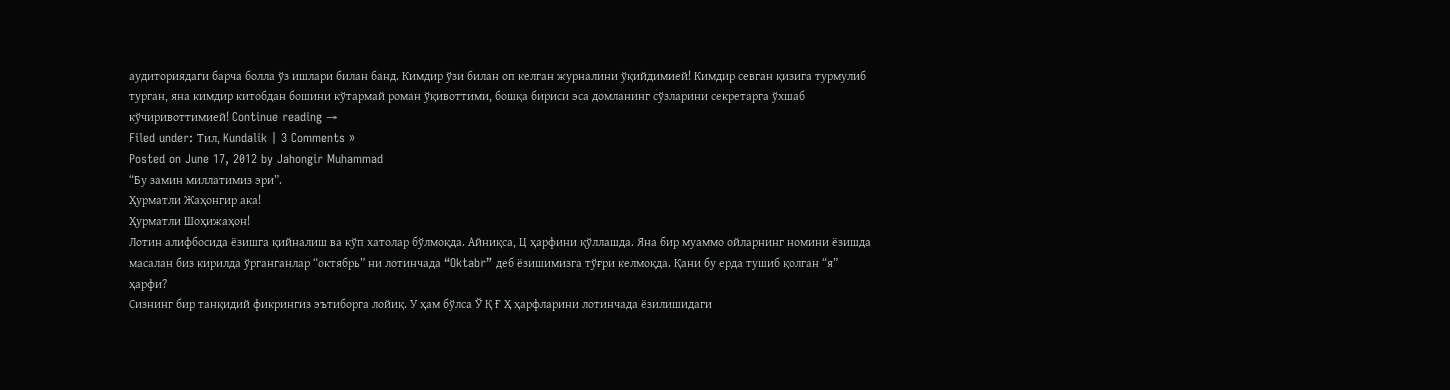аудиториядаги барча болла ўз ишлари билан банд. Кимдир ўзи билан оп келган журналини ўқийдимией! Кимдир севган қизига турмулиб турган, яна кимдир китобдан бошини кўтармай роман ўқивоттими, бошқа бириси эса домланинг сўзларини секретарга ўхшаб кўчиривоттимией! Continue reading →
Filed under: Тил, Kundalik | 3 Comments »
Posted on June 17, 2012 by Jahongir Muhammad
“Бу замин миллатимиз эри”.
Ҳурматли Жаҳонгир ака!
Ҳурматли Шоҳижаҳон!
Лотин алифбосида ёзишга қийналиш ва кўп хатолар бўлмоқда. Айниқса, Ц ҳарфини қўллашда. Яна бир муаммо ойларнинг номини ёзишда масалан биз кирилда ўрганганлар “октябрь” ни лотинчада “Oktabr” деб ёзишимизга тўғри келмоқда. Қани бу ерда тушиб қолган “я” ҳарфи?
Сизнинг бир танқидий фикрингиз эътиборга лойиқ. У ҳам бўлса Ў Қ Ғ Ҳ ҳарфларини лотинчада ёзилишидаги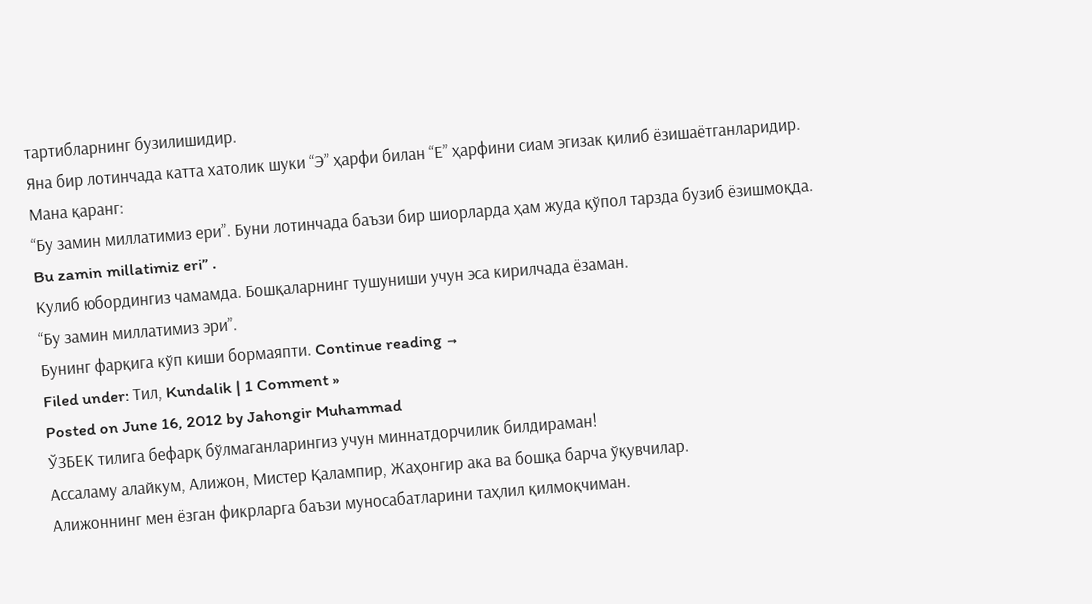тартибларнинг бузилишидир.
Яна бир лотинчада катта хатолик шуки “Э” ҳарфи билан “Е” ҳарфини сиам эгизак қилиб ёзишаётганларидир.
Мана қаранг:
“Бу замин миллатимиз ери”. Буни лотинчада баъзи бир шиорларда ҳам жуда қўпол тарзда бузиб ёзишмоқда.
Bu zamin millatimiz eri” .
Кулиб юбордингиз чамамда. Бошқаларнинг тушуниши учун эса кирилчада ёзаман.
“Бу замин миллатимиз эри”.
Бунинг фарқига кўп киши бормаяпти. Continue reading →
Filed under: Тил, Kundalik | 1 Comment »
Posted on June 16, 2012 by Jahongir Muhammad
ЎЗБЕК тилига бефарқ бўлмаганларингиз учун миннатдорчилик билдираман!
Ассаламу алайкум, Алижон, Мистер Қалампир, Жаҳонгир ака ва бошқа барча ўқувчилар.
Алижоннинг мен ёзган фикрларга баъзи муносабатларини таҳлил қилмоқчиман.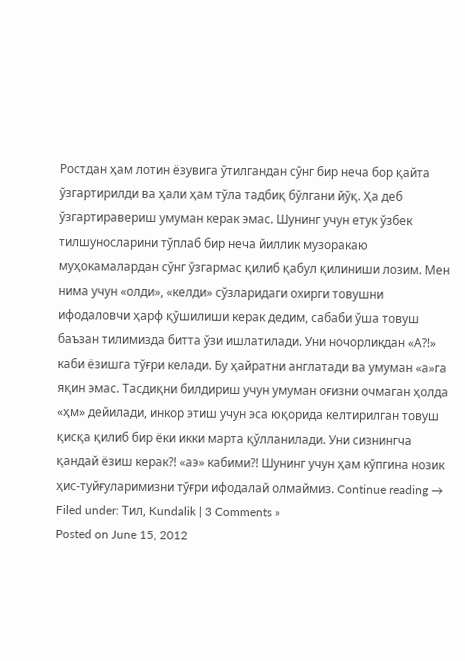Ростдан ҳам лотин ёзувига ўтилгандан сўнг бир неча бор қайта ўзгартирилди ва ҳали ҳам тўла тадбиқ бўлгани йўқ. Ҳа деб ўзгартиравериш умуман керак эмас. Шунинг учун етук ўзбек тилшуносларини тўплаб бир неча йиллик музоракаю муҳокамалардан сўнг ўзгармас қилиб қабул қилиниши лозим. Мен нима учун «олди», «келди» сўзларидаги охирги товушни ифодаловчи ҳарф қўшилиши керак дедим, сабаби ўша товуш баъзан тилимизда битта ўзи ишлатилади. Уни ночорликдан «А?!» каби ёзишга тўғри келади. Бу ҳайратни англатади ва умуман «а»га яқин эмас. Тасдиқни билдириш учун умуман оғизни очмаган ҳолда «ҳм» дейилади, инкор этиш учун эса юқорида келтирилган товуш қисқа қилиб бир ёки икки марта қўлланилади. Уни сизнингча қандай ёзиш керак?! «аэ» кабими?! Шунинг учун ҳам кўпгина нозик ҳис-туйғуларимизни тўғри ифодалай олмаймиз. Continue reading →
Filed under: Тил, Kundalik | 3 Comments »
Posted on June 15, 2012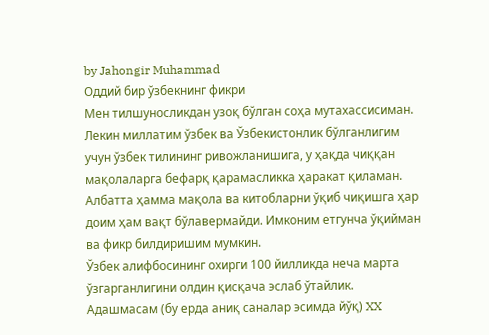by Jahongir Muhammad
Оддий бир ўзбекнинг фикри
Мен тилшуносликдан узоқ бўлган соҳа мутахассисиман. Лекин миллатим ўзбек ва Ўзбекистонлик бўлганлигим учун ўзбек тилининг ривожланишига, у ҳақда чиққан мақолаларга бефарқ қарамасликка ҳаракат қиламан. Албатта ҳамма мақола ва китобларни ўқиб чиқишга ҳар доим ҳам вақт бўлавермайди. Имконим етгунча ўқийман ва фикр билдиришим мумкин.
Ўзбек алифбосининг охирги 100 йилликда неча марта ўзгарганлигини олдин қисқача эслаб ўтайлик. Адашмасам (бу ерда аниқ саналар эсимда йўқ) XX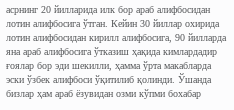асрнинг 20 йилларида илк бор араб алифбосидан лотин алифбосига ўтган. Кейин 30 йиллар охирида лотин алифбосидан кирилл алифбосига, 90 йилларда яна араб алифбосига ўтказиш ҳақида кимлардадир ғоялар бор эди шекилли, ҳамма ўрта макабларда эски ўзбек алифбоси ўқитилиб қолинди. Ўшанда бизлар ҳам араб ёзувидан озми кўпми бохабар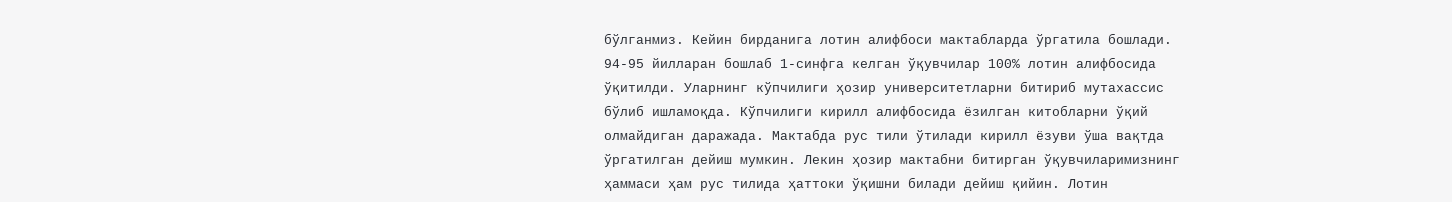бўлганмиз. Кейин бирданига лотин алифбоси мактабларда ўргатила бошлади. 94-95 йилларан бошлаб 1-синфга келган ўқувчилар 100% лотин алифбосида ўқитилди. Уларнинг кўпчилиги ҳозир университетларни битириб мутахассис бўлиб ишламоқда. Кўпчилиги кирилл алифбосида ёзилган китобларни ўқий олмайдиган даражада. Мактабда рус тили ўтилади кирилл ёзуви ўша вақтда ўргатилган дейиш мумкин. Лекин ҳозир мактабни битирган ўқувчиларимизнинг ҳаммаси ҳам рус тилида ҳаттоки ўқишни билади дейиш қийин. Лотин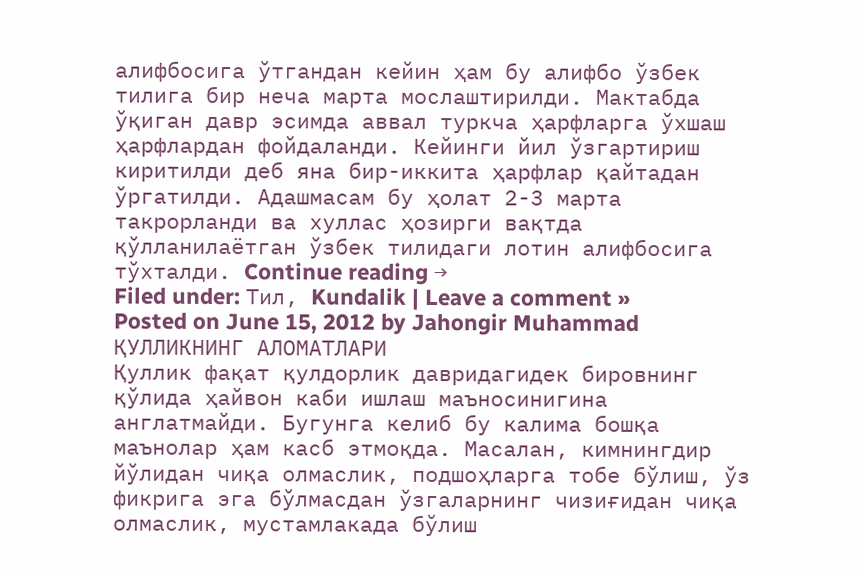алифбосига ўтгандан кейин ҳам бу алифбо ўзбек тилига бир неча марта мослаштирилди. Мактабда ўқиган давр эсимда аввал туркча ҳарфларга ўхшаш ҳарфлардан фойдаланди. Кейинги йил ўзгартириш киритилди деб яна бир-иккита ҳарфлар қайтадан ўргатилди. Адашмасам бу ҳолат 2-3 марта такрорланди ва хуллас ҳозирги вақтда қўлланилаётган ўзбек тилидаги лотин алифбосига тўхталди. Continue reading →
Filed under: Тил, Kundalik | Leave a comment »
Posted on June 15, 2012 by Jahongir Muhammad
ҚУЛЛИКНИНГ АЛОМАТЛАРИ
Қуллик фақат қулдорлик давридагидек бировнинг қўлида ҳайвон каби ишлаш маъносинигина англатмайди. Бугунга келиб бу калима бошқа маънолар ҳам касб этмоқда. Масалан, кимнингдир йўлидан чиқа олмаслик, подшоҳларга тобе бўлиш, ўз фикрига эга бўлмасдан ўзгаларнинг чизиғидан чиқа олмаслик, мустамлакада бўлиш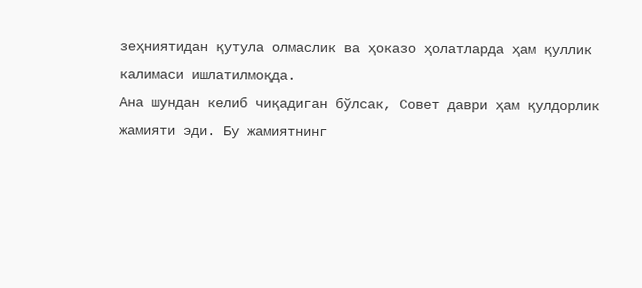зеҳниятидан қутула олмаслик ва ҳоказо ҳолатларда ҳам қуллик калимаси ишлатилмоқда.
Ана шундан келиб чиқадиган бўлсак, Совет даври ҳам қулдорлик жамияти эди. Бу жамиятнинг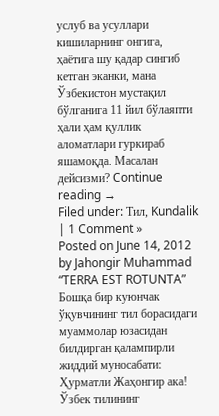услуб ва усуллари кишиларнинг онгига, ҳаётига шу қадар сингиб кетган эканки, мана Ўзбекистон мустақил бўлганига 11 йил бўлаяпти ҳали ҳам қуллик аломатлари гуркираб яшамоқда. Масалан дейсизми? Continue reading →
Filed under: Тил, Kundalik | 1 Comment »
Posted on June 14, 2012 by Jahongir Muhammad
“TERRA EST ROTUNTA”
Бошқа бир куюнчак ўқувчининг тил борасидаги муаммолар юзасидан билдирган қалампирли жиддий муносабати׃
Ҳурматли Жаҳонгир ака!
Ўзбек тилининг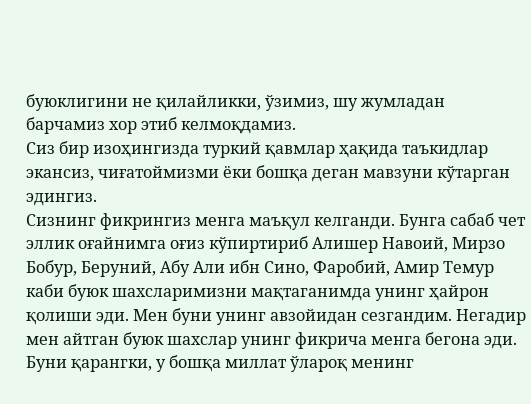буюклигини не қилайликки, ўзимиз, шу жумладан барчамиз хор этиб келмоқдамиз.
Сиз бир изоҳингизда туркий қавмлар ҳақида таъкидлар экансиз, чиғатоймизми ёки бошқа деган мавзуни кўтарган эдингиз.
Сизнинг фикрингиз менга маъқул келганди. Бунга сабаб чет эллик оғайнимга оғиз кўпиртириб Алишер Навоий, Мирзо Бобур, Беруний, Абу Али ибн Сино, Фаробий, Амир Темур каби буюк шахсларимизни мақтаганимда унинг ҳайрон қолиши эди. Мен буни унинг авзойидан сезгандим. Негадир мен айтган буюк шахслар унинг фикрича менга бегона эди. Буни қарангки, у бошқа миллат ўлароқ менинг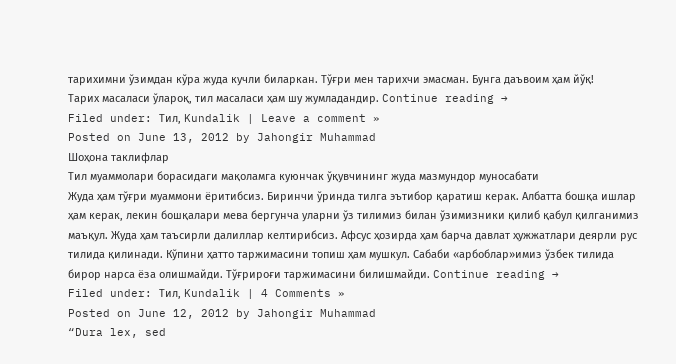тарихимни ўзимдан кўра жуда кучли биларкан. Тўғри мен тарихчи эмасман. Бунга даъвоим ҳам йўқ!
Тарих масаласи ўлароқ, тил масаласи ҳам шу жумладандир. Continue reading →
Filed under: Тил, Kundalik | Leave a comment »
Posted on June 13, 2012 by Jahongir Muhammad
Шоҳона таклифлар
Тил муаммолари борасидаги мақоламга куюнчак ўқувчининг жуда мазмундор муносабати
Жуда ҳам тўғри муаммони ёритибсиз. Биринчи ўринда тилга эътибор қаратиш керак. Албатта бошқа ишлар ҳам керак, лекин бошқалари мева бергунча уларни ўз тилимиз билан ўзимизники қилиб қабул қилганимиз маъқул. Жуда ҳам таъсирли далиллар келтирибсиз. Афсус ҳозирда ҳам барча давлат ҳужжатлари деярли рус тилида қилинади. Кўпини ҳатто таржимасини топиш ҳам мушкул. Сабаби «арбоблар»имиз ўзбек тилида бирор нарса ёза олишмайди. Тўғрироғи таржимасини билишмайди. Continue reading →
Filed under: Тил, Kundalik | 4 Comments »
Posted on June 12, 2012 by Jahongir Muhammad
“Dura lex, sed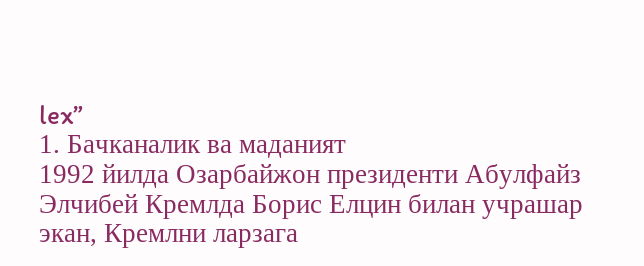lex”
1. Бачканалик ва маданият
1992 йилда Озарбайжон президенти Абулфайз Элчибей Кремлда Борис Елцин билан учрашар экан, Кремлни ларзага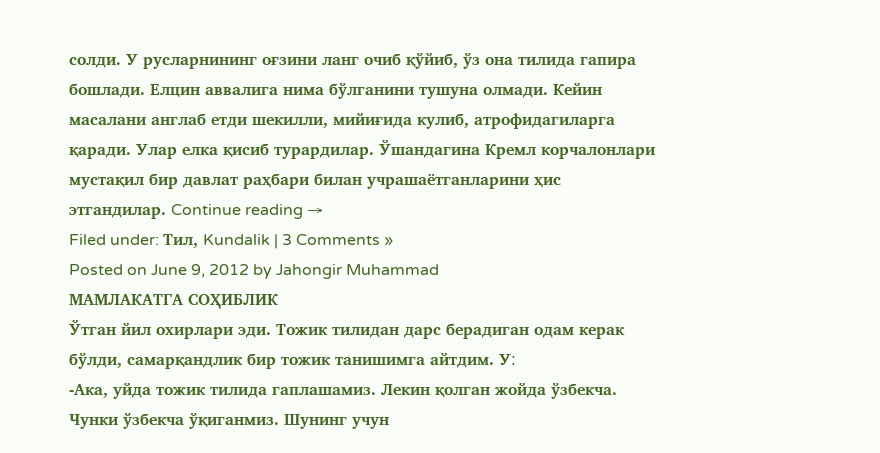солди. У русларнининг оғзини ланг очиб қўйиб, ўз она тилида гапира бошлади. Елцин аввалига нима бўлганини тушуна олмади. Кейин масалани англаб етди шекилли, мийиғида кулиб, атрофидагиларга қаради. Улар елка қисиб турардилар. Ўшандагина Кремл корчалонлари мустақил бир давлат раҳбари билан учрашаётганларини ҳис этгандилар. Continue reading →
Filed under: Тил, Kundalik | 3 Comments »
Posted on June 9, 2012 by Jahongir Muhammad
МАМЛАКАТГА СОҲИБЛИК
Ўтган йил охирлари эди. Тожик тилидан дарс берадиган одам керак бўлди, самарқандлик бир тожик танишимга айтдим. У׃
-Ака, уйда тожик тилида гаплашамиз. Лекин қолган жойда ўзбекча. Чунки ўзбекча ўқиганмиз. Шунинг учун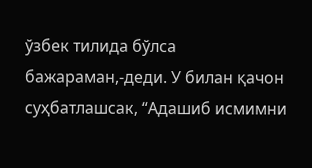ўзбек тилида бўлса бажараман,-деди. У билан қачон суҳбатлашсак, “Адашиб исмимни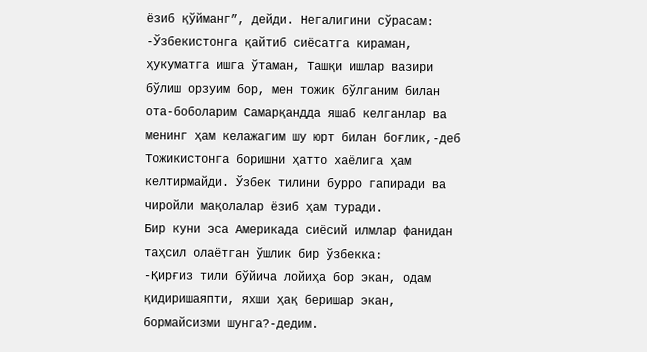ёзиб қўйманг”, дейди. Негалигини сўрасам׃
-Ўзбекистонга қайтиб сиёсатга кираман, ҳукуматга ишга ўтаман, Ташқи ишлар вазири бўлиш орзуим бор, мен тожик бўлганим билан ота-боболарим Самарқандда яшаб келганлар ва менинг ҳам келажагим шу юрт билан боғлик,-деб Тожикистонга боришни ҳатто хаёлига ҳам келтирмайди. Ўзбек тилини бурро гапиради ва чиройли мақолалар ёзиб ҳам туради.
Бир куни эса Америкада сиёсий илмлар фанидан таҳсил олаётган ўшлик бир ўзбекка׃
-Қирғиз тили бўйича лойиҳа бор экан, одам қидиришаяпти, яхши ҳақ беришар экан, бормайсизми шунга?-дедим.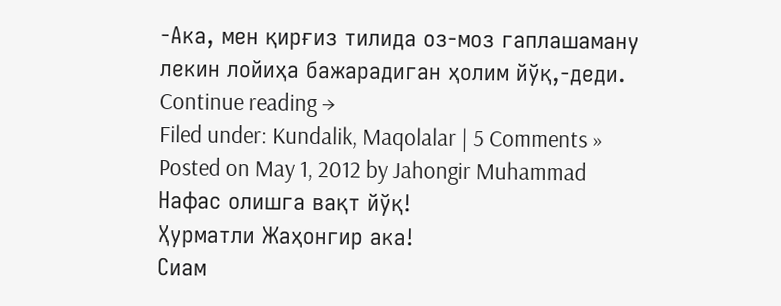-Ака, мен қирғиз тилида оз-моз гаплашаману лекин лойиҳа бажарадиган ҳолим йўқ,-деди. Continue reading →
Filed under: Kundalik, Maqolalar | 5 Comments »
Posted on May 1, 2012 by Jahongir Muhammad
Нафас олишга вақт йўқ!
Ҳурматли Жаҳонгир ака!
Сиам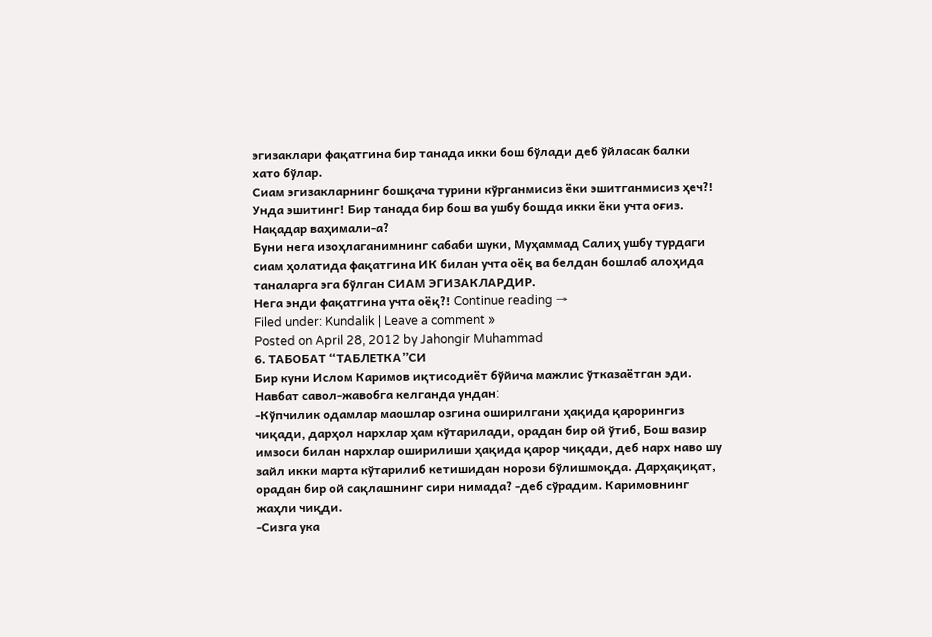эгизаклари фақатгина бир танада икки бош бўлади деб ўйласак балки хато бўлар.
Сиам эгизакларнинг бошқача турини кўрганмисиз ёки эшитганмисиз ҳеч?!
Унда эшитинг! Бир танада бир бош ва ушбу бошда икки ёки учта оғиз.
Нақадар ваҳимали-а?
Буни нега изоҳлаганимнинг сабаби шуки, Муҳаммад Салиҳ ушбу турдаги сиам ҳолатида фақатгина ИК билан учта оёқ ва белдан бошлаб алоҳида таналарга эга бўлган СИАМ ЭГИЗАКЛАРДИР.
Нега энди фақатгина учта оёқ?! Continue reading →
Filed under: Kundalik | Leave a comment »
Posted on April 28, 2012 by Jahongir Muhammad
6. ТАБОБАТ “ТАБЛЕТКА”СИ
Бир куни Ислом Каримов иқтисодиёт бўйича мажлис ўтказаётган эди. Навбат савол-жавобга келганда ундан׃
-Кўпчилик одамлар маошлар озгина оширилгани ҳақида қарорингиз чиқади, дарҳол нархлар ҳам кўтарилади, орадан бир ой ўтиб, Бош вазир имзоси билан нархлар оширилиши ҳақида қарор чиқади, деб нарх наво шу зайл икки марта кўтарилиб кетишидан норози бўлишмоқда. Дарҳақиқат, орадан бир ой сақлашнинг сири нимада? -деб сўрадим. Каримовнинг жаҳли чиқди.
-Сизга ука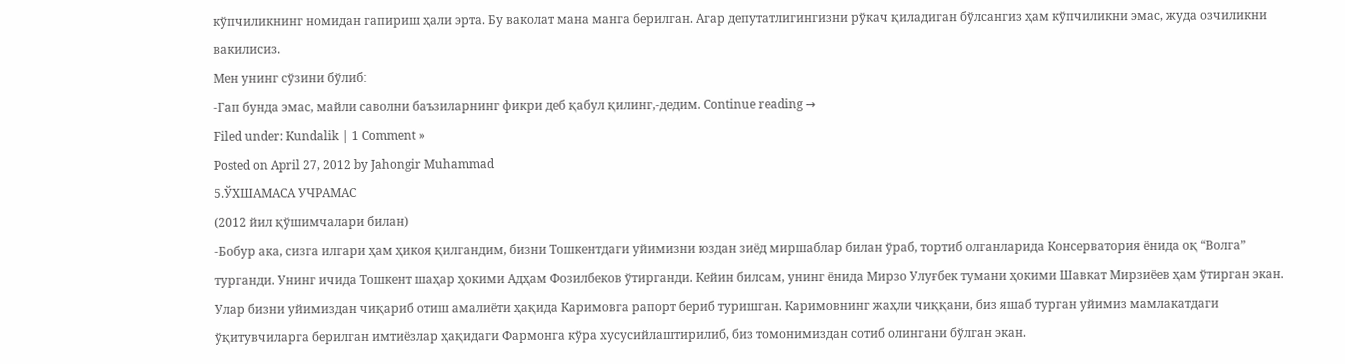кўпчиликнинг номидан гапириш ҳали эрта. Бу ваколат мана манга берилган. Агар депутатлигингизни рўкач қиладиган бўлсангиз ҳам кўпчиликни эмас, жуда озчиликни вакилисиз.
Мен унинг сўзини бўлиб׃
-Гап бунда эмас, майли саволни баъзиларнинг фикри деб қабул қилинг,-дедим. Continue reading →
Filed under: Kundalik | 1 Comment »
Posted on April 27, 2012 by Jahongir Muhammad
5.ЎХШАМАСА УЧРАМАС
(2012 йил қўшимчалари билан)
-Бобур ака, сизга илгари ҳам ҳикоя қилгандим, бизни Тошкентдаги уйимизни юздан зиёд миршаблар билан ўраб, тортиб олганларида Консерватория ёнида оқ “Волга” турганди. Унинг ичида Тошкент шаҳар ҳокими Адҳам Фозилбеков ўтирганди. Кейин билсам, унинг ёнида Мирзо Улуғбек тумани ҳокими Шавкат Мирзиёев ҳам ўтирган экан. Улар бизни уйимиздан чиқариб отиш амалиёти ҳақида Каримовга рапорт бериб туришган. Каримовнинг жаҳли чиққани, биз яшаб турган уйимиз мамлакатдаги ўқитувчиларга берилган имтиёзлар ҳақидаги Фармонга кўра хусусийлаштирилиб, биз томонимиздан сотиб олингани бўлган экан.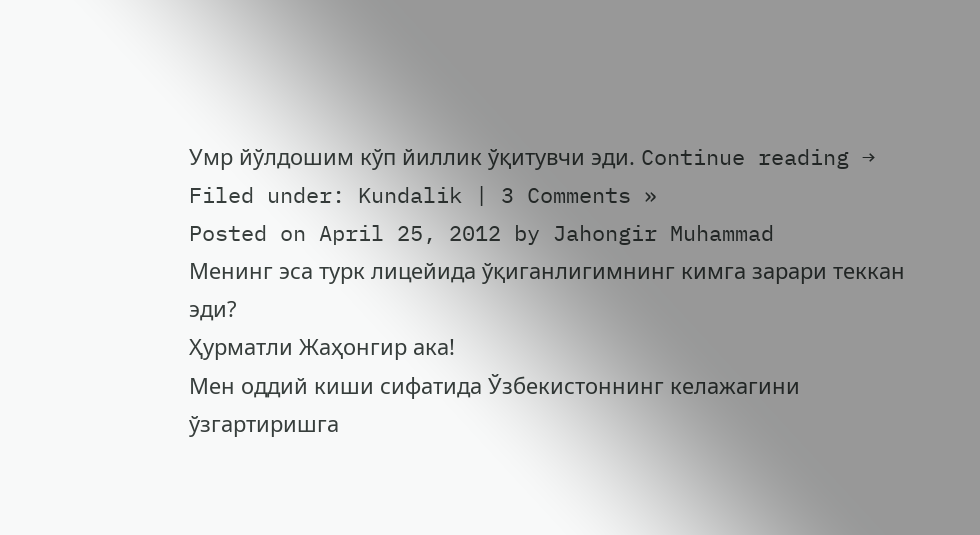Умр йўлдошим кўп йиллик ўқитувчи эди. Continue reading →
Filed under: Kundalik | 3 Comments »
Posted on April 25, 2012 by Jahongir Muhammad
Менинг эса турк лицейида ўқиганлигимнинг кимга зарари теккан эди?
Ҳурматли Жаҳонгир ака!
Мен оддий киши сифатида Ўзбекистоннинг келажагини ўзгартиришга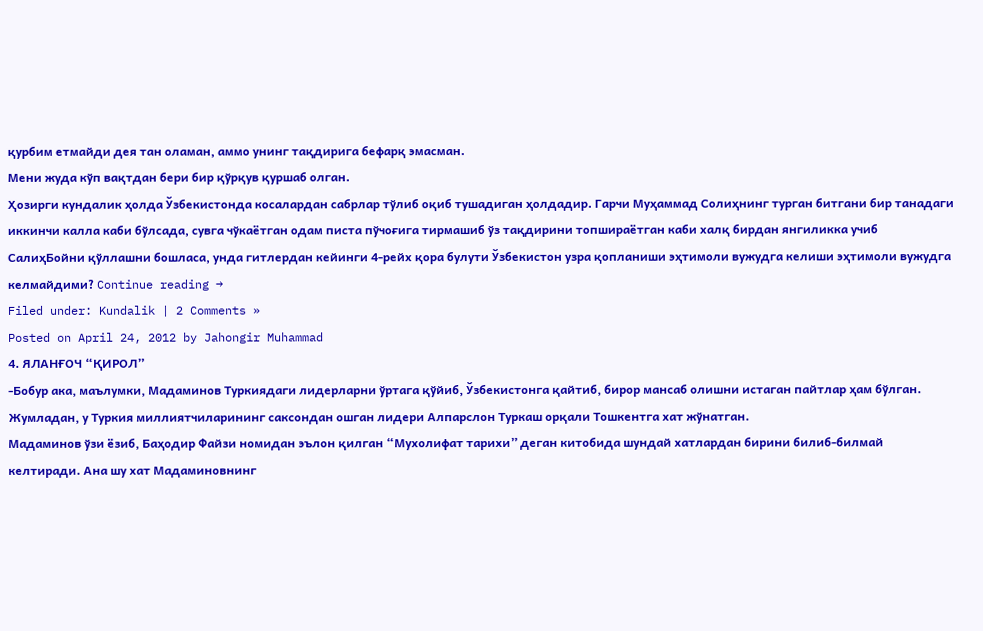қурбим етмайди дея тан оламан, аммо унинг тақдирига бефарқ эмасман.
Мени жуда кўп вақтдан бери бир қўрқув қуршаб олган.
Ҳозирги кундалик ҳолда Ўзбекистонда косалардан сабрлар тўлиб оқиб тушадиган ҳолдадир. Гарчи Муҳаммад Солиҳнинг турган битгани бир танадаги иккинчи калла каби бўлсада, сувга чўкаётган одам писта пўчоғига тирмашиб ўз тақдирини топшираётган каби халқ бирдан янгиликка учиб СалиҳБойни қўллашни бошласа, унда гитлердан кейинги 4-рейх қора булути Ўзбекистон узра қопланиши эҳтимоли вужудга келиши эҳтимоли вужудга келмайдими? Continue reading →
Filed under: Kundalik | 2 Comments »
Posted on April 24, 2012 by Jahongir Muhammad
4. ЯЛАНҒОЧ “ҚИРОЛ”
-Бобур ака, маълумки, Мадаминов Туркиядаги лидерларни ўртага қўйиб, Ўзбекистонга қайтиб, бирор мансаб олишни истаган пайтлар ҳам бўлган. Жумладан, у Туркия миллиятчиларининг саксондан ошган лидери Алпарслон Туркаш орқали Тошкентга хат жўнатган.
Мадаминов ўзи ёзиб, Баҳодир Файзи номидан эълон қилган “Мухолифат тарихи” деган китобида шундай хатлардан бирини билиб-билмай келтиради. Ана шу хат Мадаминовнинг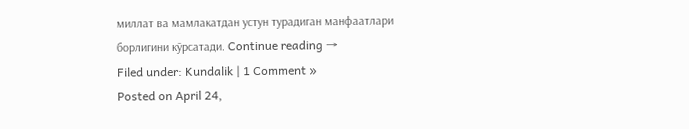миллат ва мамлакатдан устун турадиган манфаатлари борлигини кўрсатади. Continue reading →
Filed under: Kundalik | 1 Comment »
Posted on April 24,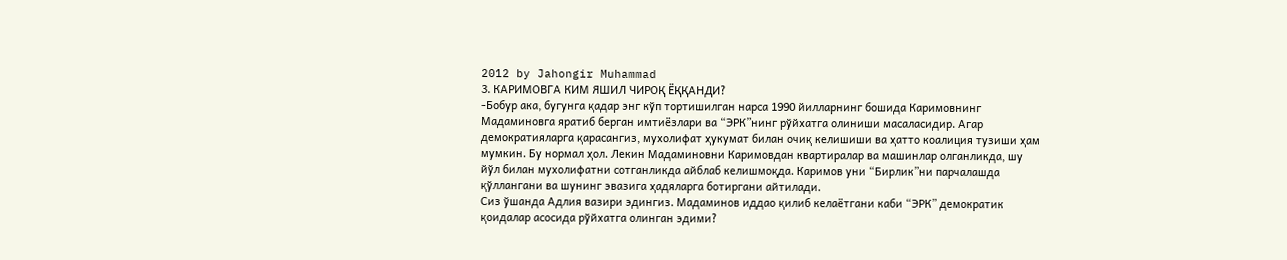2012 by Jahongir Muhammad
3. КАРИМОВГА КИМ ЯШИЛ ЧИРОҚ ЁҚҚАНДИ?
-Бобур ака, бугунга қадар энг кўп тортишилган нарса 1990 йилларнинг бошида Каримовнинг Мадаминовга яратиб берган имтиёзлари ва “ЭРК”нинг рўйхатга олиниши масаласидир. Агар демократияларга қарасангиз, мухолифат ҳукумат билан очиқ келишиши ва ҳатто коалиция тузиши ҳам мумкин. Бу нормал ҳол. Лекин Мадаминовни Каримовдан квартиралар ва машинлар олганликда, шу йўл билан мухолифатни сотганликда айблаб келишмоқда. Каримов уни “Бирлик”ни парчалашда қўллангани ва шунинг эвазига ҳадяларга ботиргани айтилади.
Сиз ўшанда Адлия вазири эдингиз. Мадаминов иддао қилиб келаётгани каби “ЭРК” демократик қоидалар асосида рўйхатга олинган эдими?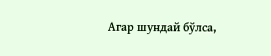Агар шундай бўлса,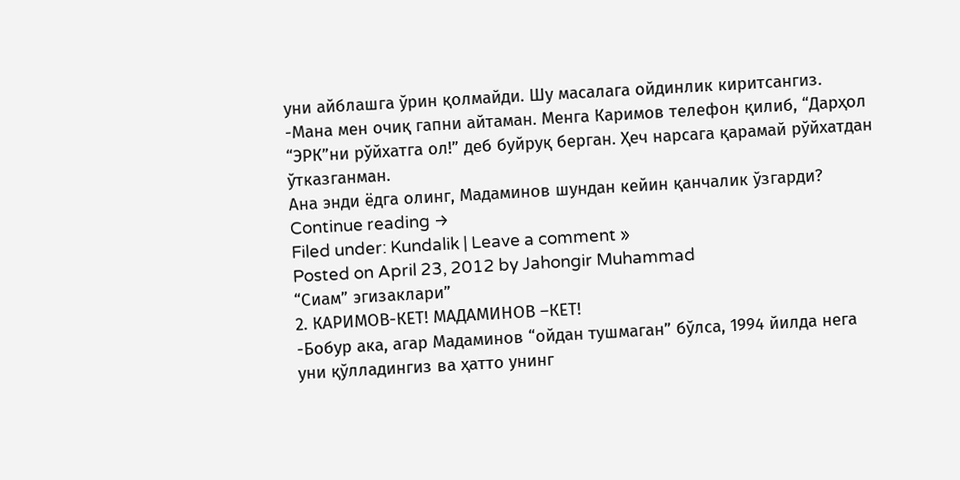уни айблашга ўрин қолмайди. Шу масалага ойдинлик киритсангиз.
-Мана мен очиқ гапни айтаман. Менга Каримов телефон қилиб, “Дарҳол “ЭРК”ни рўйхатга ол!” деб буйруқ берган. Ҳеч нарсага қарамай рўйхатдан ўтказганман.
Ана энди ёдга олинг, Мадаминов шундан кейин қанчалик ўзгарди? Continue reading →
Filed under: Kundalik | Leave a comment »
Posted on April 23, 2012 by Jahongir Muhammad
“Сиам” эгизаклари”
2. КАРИМОВ-КЕТ! МАДАМИНОВ –КЕТ!
-Бобур ака, агар Мадаминов “ойдан тушмаган” бўлса, 1994 йилда нега уни қўлладингиз ва ҳатто унинг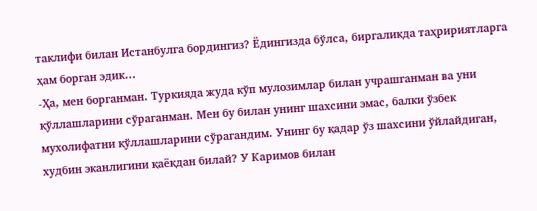таклифи билан Истанбулга бордингиз? Ёдингизда бўлса, биргаликда таҳририятларга ҳам борган эдик…
-Ҳа, мен борганман. Туркияда жуда кўп мулозимлар билан учрашганман ва уни қўллашларини сўраганман. Мен бу билан унинг шахсини эмас, балки ўзбек мухолифатни қўллашларини сўрагандим. Унинг бу қадар ўз шахсини ўйлайдиган, худбин эканлигини қаёқдан билай? У Каримов билан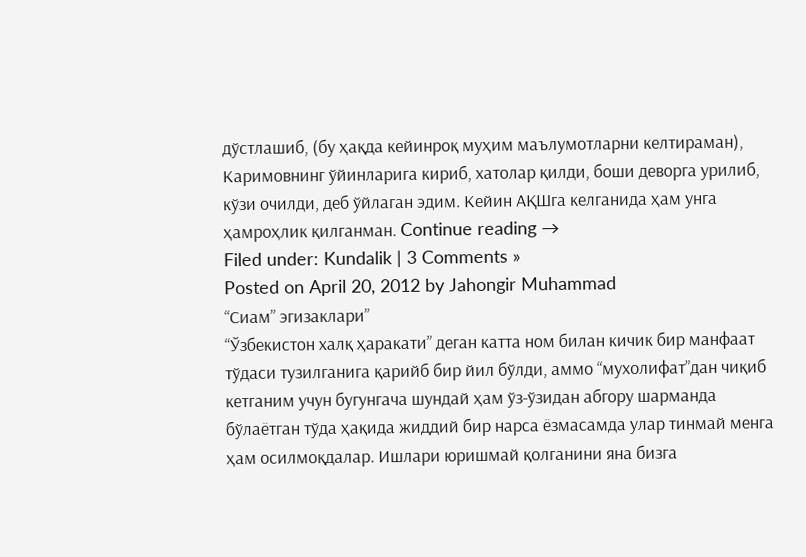дўстлашиб, (бу ҳақда кейинроқ муҳим маълумотларни келтираман), Каримовнинг ўйинларига кириб, хатолар қилди, боши деворга урилиб, кўзи очилди, деб ўйлаган эдим. Кейин АҚШга келганида ҳам унга ҳамроҳлик қилганман. Continue reading →
Filed under: Kundalik | 3 Comments »
Posted on April 20, 2012 by Jahongir Muhammad
“Сиам” эгизаклари”
“Ўзбекистон халқ ҳаракати” деган катта ном билан кичик бир манфаат тўдаси тузилганига қарийб бир йил бўлди, аммо “мухолифат”дан чиқиб кетганим учун бугунгача шундай ҳам ўз-ўзидан абгору шарманда бўлаётган тўда ҳақида жиддий бир нарса ёзмасамда улар тинмай менга ҳам осилмоқдалар. Ишлари юришмай қолганини яна бизга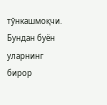тўнкашмоқчи.
Бундан буён уларнинг бирор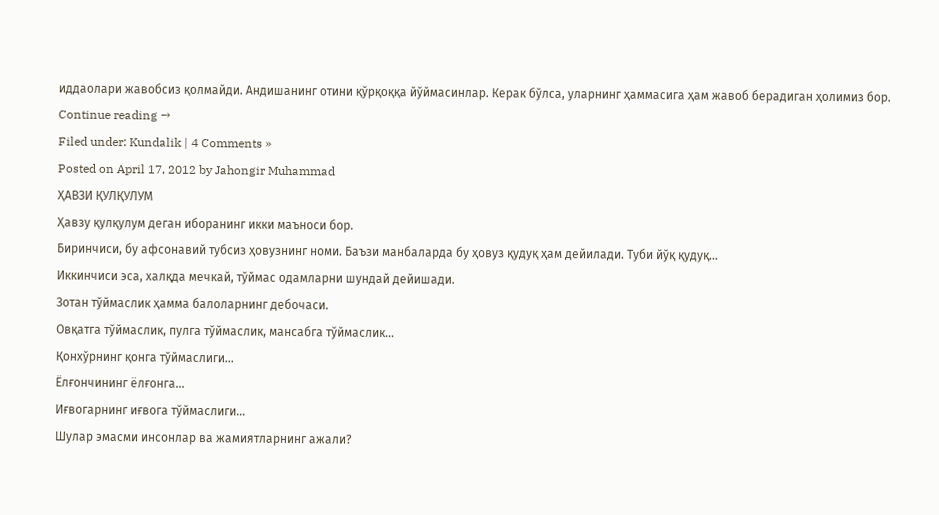иддаолари жавобсиз қолмайди. Андишанинг отини қўрқоққа йўймасинлар. Керак бўлса, уларнинг ҳаммасига ҳам жавоб берадиган ҳолимиз бор. Continue reading →
Filed under: Kundalik | 4 Comments »
Posted on April 17, 2012 by Jahongir Muhammad
ҲАВЗИ ҚУЛҚУЛУМ
Ҳавзу қулқулум деган иборанинг икки маъноси бор.
Биринчиси, бу афсонавий тубсиз ҳовузнинг номи. Баъзи манбаларда бу ҳовуз қудуқ ҳам дейилади. Туби йўқ қудуқ…
Иккинчиси эса, халқда мечкай, тўймас одамларни шундай дейишади.
Зотан тўймаслик ҳамма балоларнинг дебочаси.
Овқатга тўймаслик, пулга тўймаслик, мансабга тўймаслик…
Қонхўрнинг қонга тўймаслиги…
Ёлғончининг ёлғонга…
Иғвогарнинг иғвога тўймаслиги…
Шулар эмасми инсонлар ва жамиятларнинг ажали?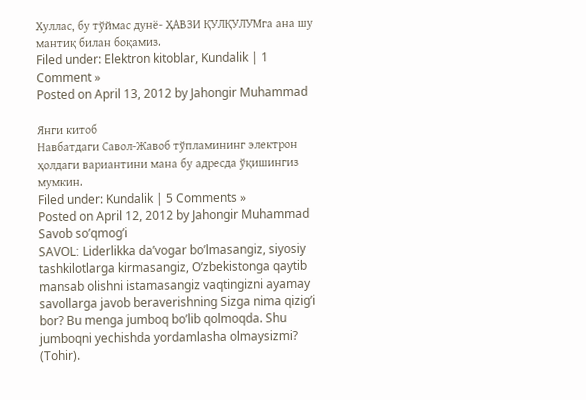Хуллас, бу тўймас дунё- ҲАВЗИ ҚУЛҚУЛУМга ана шу мантиқ билан боқамиз.
Filed under: Elektron kitoblar, Kundalik | 1 Comment »
Posted on April 13, 2012 by Jahongir Muhammad

Янги китоб
Навбатдаги Савол-Жавоб тўпламининг электрон ҳолдаги вариантини мана бу адресда ўқишингиз мумкин.
Filed under: Kundalik | 5 Comments »
Posted on April 12, 2012 by Jahongir Muhammad
Savob so’qmog’i
SAVOL׃ Liderlikka da’vogar bo’lmasangiz, siyosiy tashkilotlarga kirmasangiz, O’zbekistonga qaytib mansab olishni istamasangiz vaqtingizni ayamay savollarga javob beraverishning Sizga nima qizig’i bor? Bu menga jumboq bo’lib qolmoqda. Shu jumboqni yechishda yordamlasha olmaysizmi? (Tohir).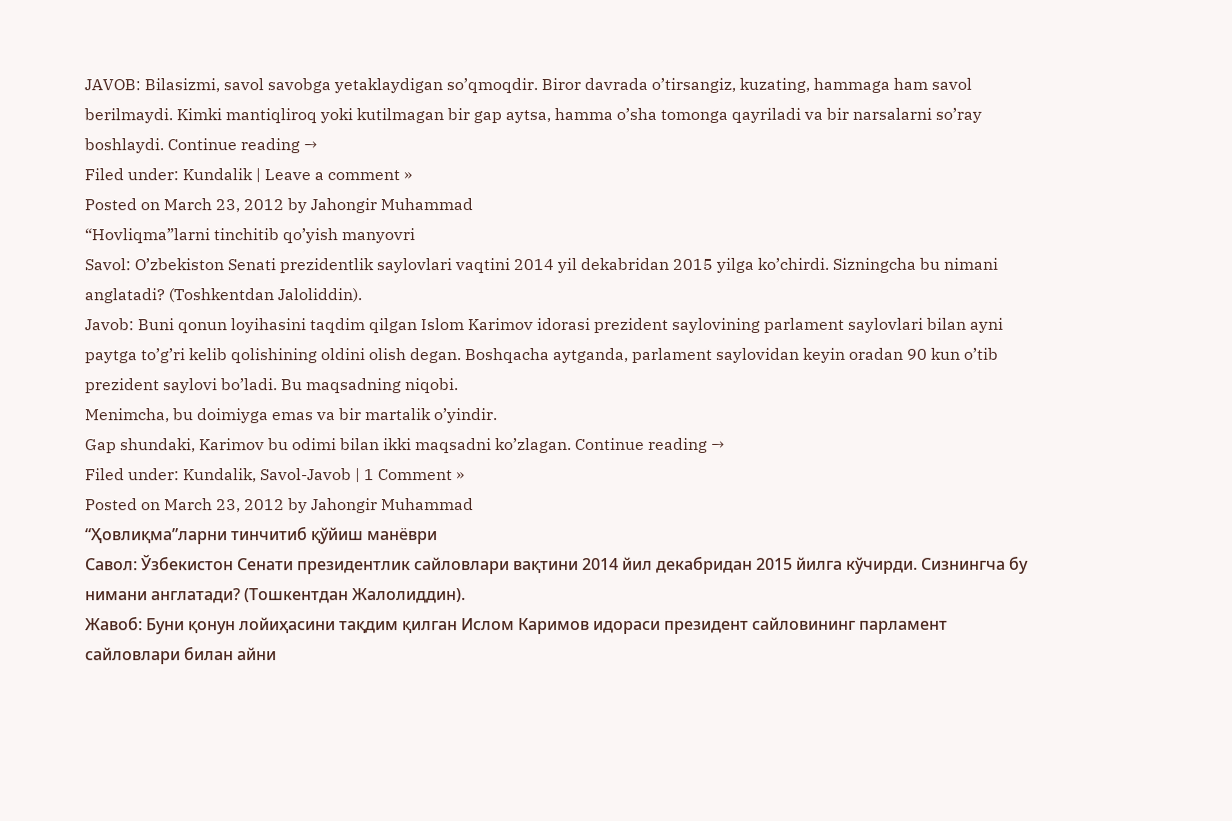JAVOB׃ Bilasizmi, savol savobga yetaklaydigan so’qmoqdir. Biror davrada o’tirsangiz, kuzating, hammaga ham savol berilmaydi. Kimki mantiqliroq yoki kutilmagan bir gap aytsa, hamma o’sha tomonga qayriladi va bir narsalarni so’ray boshlaydi. Continue reading →
Filed under: Kundalik | Leave a comment »
Posted on March 23, 2012 by Jahongir Muhammad
“Hovliqma”larni tinchitib qo’yish manyovri
Savol: O’zbekiston Senati prezidentlik saylovlari vaqtini 2014 yil dekabridan 2015 yilga ko’chirdi. Sizningcha bu nimani anglatadi? (Toshkentdan Jaloliddin).
Javob: Buni qonun loyihasini taqdim qilgan Islom Karimov idorasi prezident saylovining parlament saylovlari bilan ayni paytga to’g’ri kelib qolishining oldini olish degan. Boshqacha aytganda, parlament saylovidan keyin oradan 90 kun o’tib prezident saylovi bo’ladi. Bu maqsadning niqobi.
Menimcha, bu doimiyga emas va bir martalik o’yindir.
Gap shundaki, Karimov bu odimi bilan ikki maqsadni ko’zlagan. Continue reading →
Filed under: Kundalik, Savol-Javob | 1 Comment »
Posted on March 23, 2012 by Jahongir Muhammad
“Ҳовлиқма”ларни тинчитиб қўйиш манёври
Савол: Ўзбекистон Сенати президентлик сайловлари вақтини 2014 йил декабридан 2015 йилга кўчирди. Сизнингча бу нимани англатади? (Тошкентдан Жалолиддин).
Жавоб: Буни қонун лойиҳасини тақдим қилган Ислом Каримов идораси президент сайловининг парламент сайловлари билан айни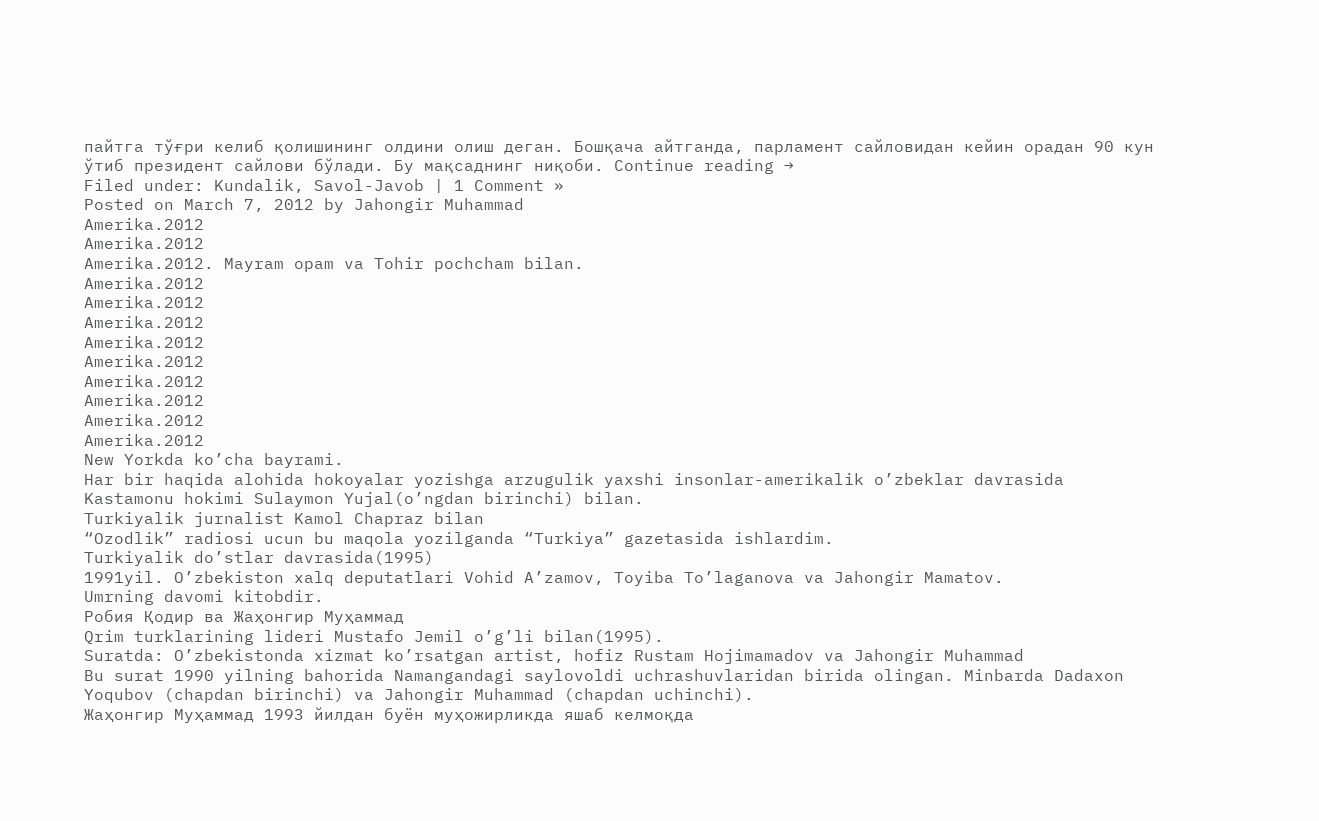пайтга тўғри келиб қолишининг олдини олиш деган. Бошқача айтганда, парламент сайловидан кейин орадан 90 кун ўтиб президент сайлови бўлади. Бу мақсаднинг ниқоби. Continue reading →
Filed under: Kundalik, Savol-Javob | 1 Comment »
Posted on March 7, 2012 by Jahongir Muhammad
Amerika.2012
Amerika.2012
Amerika.2012. Mayram opam va Tohir pochcham bilan.
Amerika.2012
Amerika.2012
Amerika.2012
Amerika.2012
Amerika.2012
Amerika.2012
Amerika.2012
Amerika.2012
Amerika.2012
New Yorkda ko’cha bayrami.
Har bir haqida alohida hokoyalar yozishga arzugulik yaxshi insonlar-amerikalik o’zbeklar davrasida
Kastamonu hokimi Sulaymon Yujal(o’ngdan birinchi) bilan.
Turkiyalik jurnalist Kamol Chapraz bilan
“Ozodlik” radiosi ucun bu maqola yozilganda “Turkiya” gazetasida ishlardim.
Turkiyalik do’stlar davrasida(1995)
1991yil. O’zbekiston xalq deputatlari Vohid A’zamov, Toyiba To’laganova va Jahongir Mamatov.
Umrning davomi kitobdir.
Робия Қодир ва Жаҳонгир Муҳаммад
Qrim turklarining lideri Mustafo Jemil o’g’li bilan(1995).
Suratda: O’zbekistonda xizmat ko’rsatgan artist, hofiz Rustam Hojimamadov va Jahongir Muhammad
Bu surat 1990 yilning bahorida Namangandagi saylovoldi uchrashuvlaridan birida olingan. Minbarda Dadaxon Yoqubov (chapdan birinchi) va Jahongir Muhammad (chapdan uchinchi).
Жаҳонгир Муҳаммад 1993 йилдан буён муҳожирликда яшаб келмоқда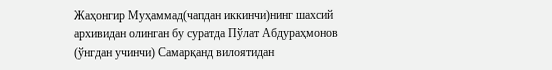Жаҳонгир Муҳаммад(чапдан иккинчи)нинг шахсий архивидан олинган бу суратда Пўлат Абдураҳмонов (ўнгдан учинчи) Самарқанд вилоятидан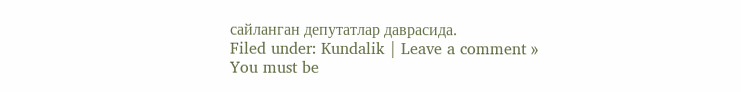сайланган депутатлар даврасида.
Filed under: Kundalik | Leave a comment »
You must be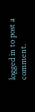logged in to post a comment.